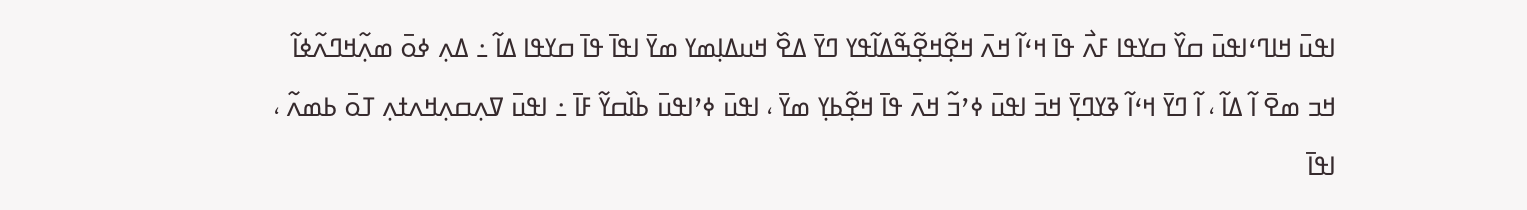ߊߟߎ߫ ߞߊߣߵߊߟߎ߫ ߛߌ߰ ߛߌߟߊ ߓߍ߯ ߟߊ߫ ߞߵߊ߬ ߞߍ߫ ߞߐ߲߬ߞߐ߲߬ߒ߬ߡߊ߬ߟߌ ߣߌ߫ ߡߐ߰ ߞߎߡߊ߲ߘߌ ߘߌ߫ ߊߟߊ߫ ߟߊ߫ ߛߌߟߊ ߡߊ߬ ߸ ߡߍ߲ ߦߋ߫ ߘߍ߲߬ߞߣߍ߬ߦߊ߬ ߞߏ ߘߐ߫ ߊ߬ ߡߊ߬ ، ߊ߬ ߣߌ߫ ߞߵߊ߬ ߢߌߣߌ߲߫ ߞߏ߫ ߊߟߎ߫ ߦߴߏ߬ ߞߍ߫ ߟߊ߫ ߞߐ߲߬ߕߌ߲ ߘߌ߫ ، ߊߟߎ߫ ߦߴߊߟߎ߫ ߕߊ߰ߛߌ߬ ߓߊ߫ ߸ ߊߟߎ߫ ߜߍ߲ߛߍ߲ߞߍߙߍ߲ ߠߋ߫ ߕߘߍ߬ ، ߊߟߊ߫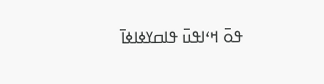ߟߋ߫ ߞߵߊߟߎ߫ ߟߊߛߌߦߊߦߊ߫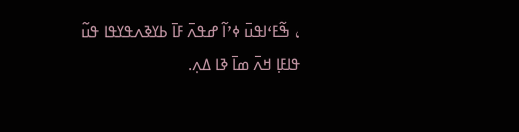، ߒ߬ߓߵߊߟߎ߫ ߦߴߊ߬ ߝߟߍ߫ ߓߊ߫ ߕߌߢߍߟߌߟߊ ߟߎ߬ ߟߊߓߊ߲ ߞߍ߫ ߘߊ߫ ߢߊ ߡߍ߲.